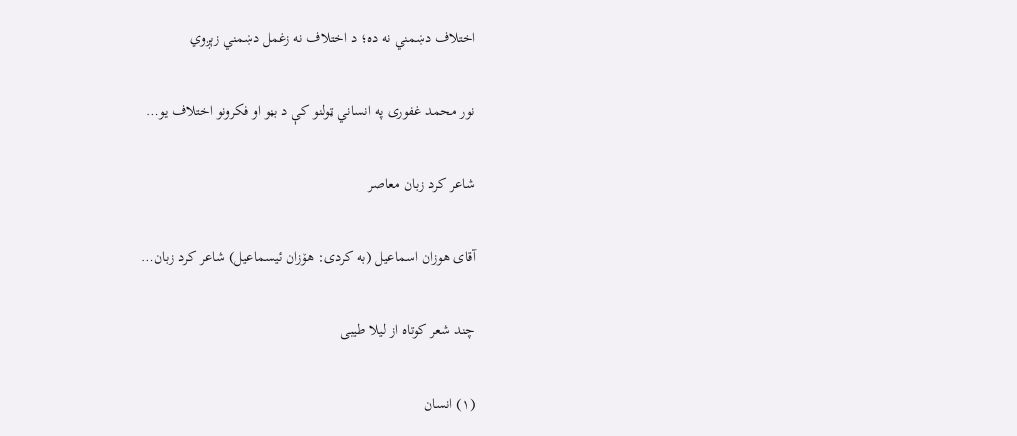اختلاف دښمني نه ده؛ د اختلاف نه زغمل دښمني زېږوي

نور محمد غفوری په انساني ټولنو کې د بڼو او فکرونو اختلاف یو…

شاعر کرد زبان معاصر

آقای هوزان اسماعیل (به کردی: هۆزان ئیسماعیل) شاعر کرد زبان…

چند شعر کوتاه از لیلا طیبی

(۱) انسان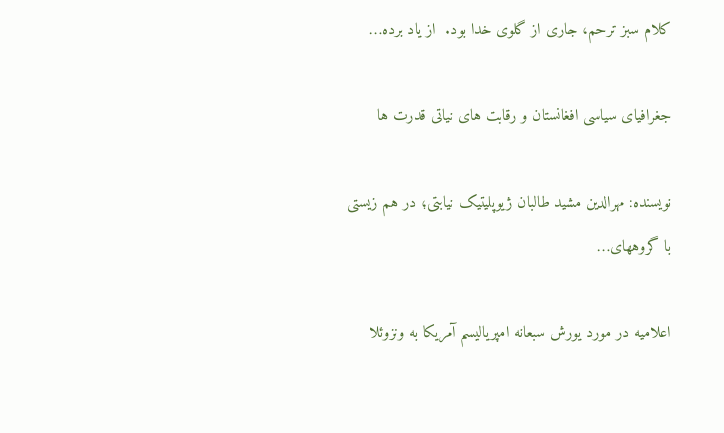کلام سبز ترحم، جاری از گلوی خدا بود.  از یاد برده…

جغرافیای سیاسی افغانستان و رقابت های نیاتی قدرت ها

نویسنده: مهرالدین مشید طالبان ژیوپلیتیک نیابتی؛ در هم زیستی با گروههای…

اعلامیه در مورد یورش سبعانه امپریالیسم آمریکا به ونزوئلا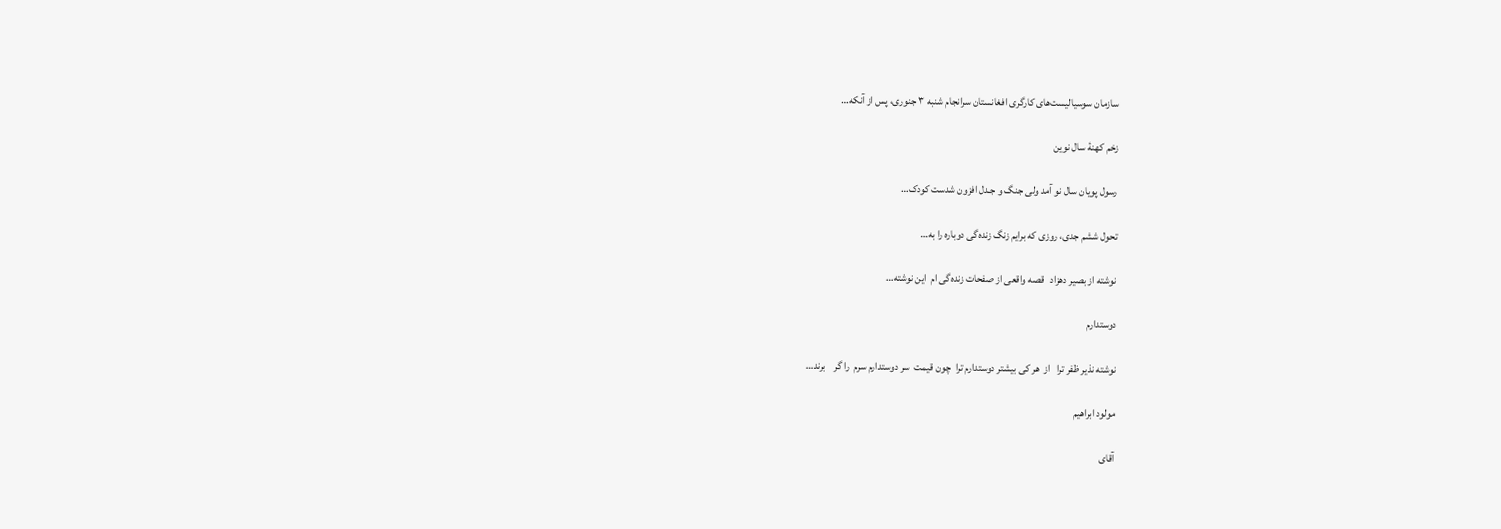سازمان سوسیالیست‌های کارگری افغانستان سرانجام شنبه ۳ جنوری، پس از آنکه…

زخم کهنۀ سال نوین

رسول پویان سال نو آمد ولی جنگ و جـدل افزون شدست کودک…

تحول ششم جدی، روزی که برایم زنگ زنده‌گی دوباره را به…

نوشته از بصیر دهزاد   قصه واقعی از صفحات زنده‌گی ام  این نوشته…

دوستدارم

نوشته نذیر ظفر ترا   از  هر کی بیشتر دوستدارم ترا  چون قیمت  سر دوستدارم سرم  را گر    برند…

مولود ابراهیم

آقای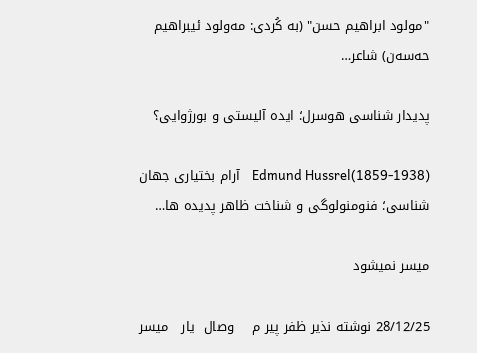"مولود ابراهیم حسن" (به کُردی: مەولود ئیبراهیم حەسەن) شاعر…

پدیدار شناسی هوسرل؛ ایده آلیستی و بورژوایی؟

Edmund Hussrel(1859-1938)    آرام بختیاری جهان شناسی؛ فنومنولوگی و شناخت ظاهر پدیده ها…

ميسر نميشود

28/12/25 نوشته نذير ظفر پير م    وصال  يار   ميسر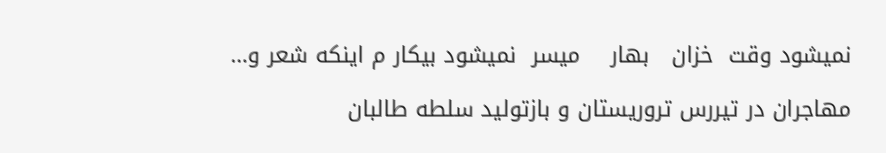نميشود وقت  خزان   بهار    ميسر  نميشود بيكار م اينكه شعر و…

مهاجران در تیررس تروریستان و بازتولید سلطه طالبان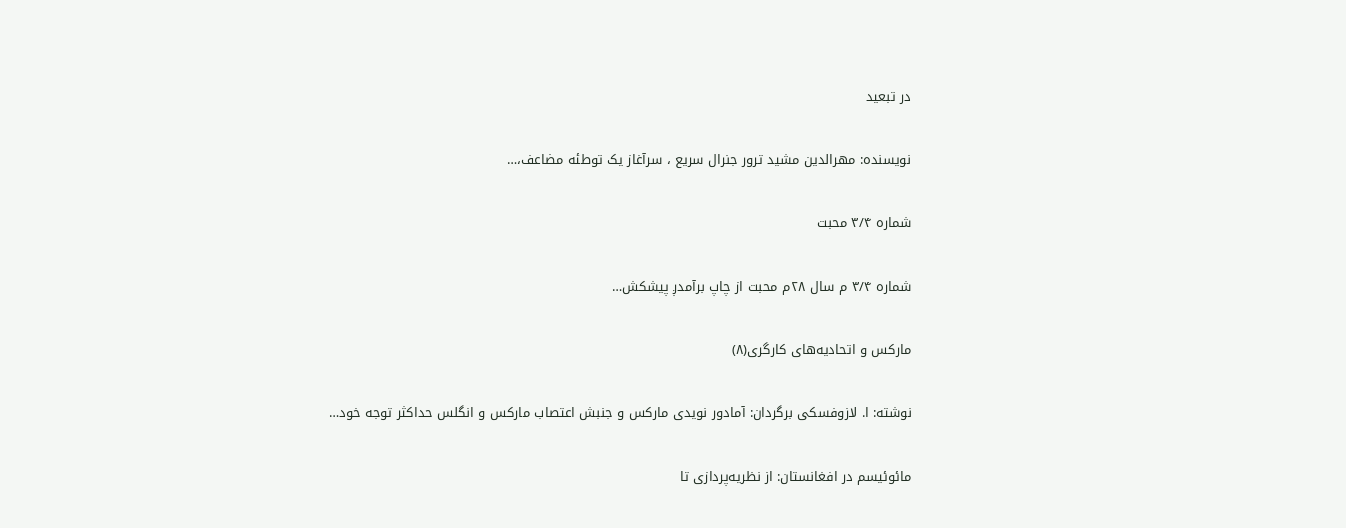در تبعید

نویسنده: مهرالدین مشید ترور جنرال سریع ، سرآغاز یک توطئه مضاعف،…

شماره ۳/۴ محبت

شماره ۳/۴ م سال ۲۸م محبت از چاپ برآمدږ پیشکش…

مارکس و اتحادیه‌های کارگری(۸)

نوشته: ا. لازوفسکی برگردان: آمادور نویدی مارکس و جنبش اعتصاب مارکس و انگلس حداکثر توجه خود…

مائوئیسم در افغانستان: از نظریه‌پردازی تا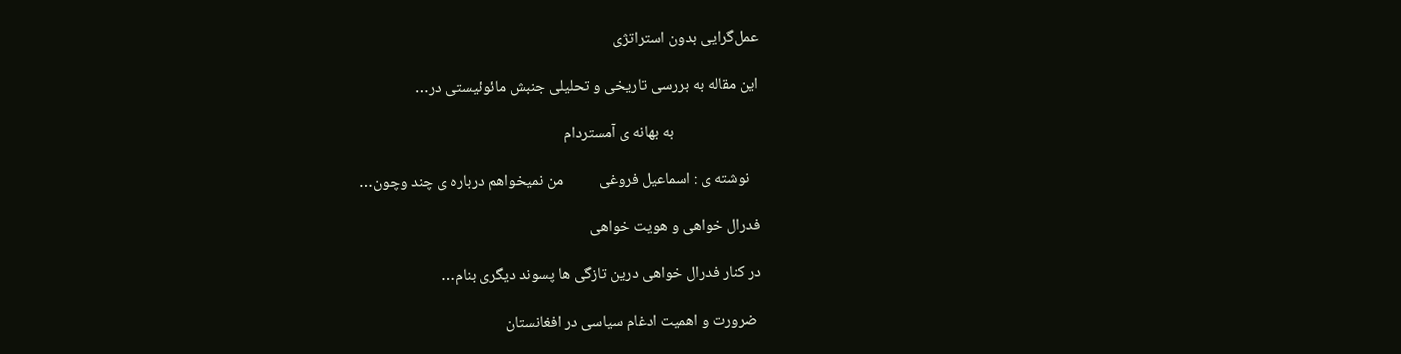عمل‌گرایی بدون استراتژی

این مقاله به بررسی تاریخی و تحلیلی جنبش مائوئیستی در…

                        به بهانه ی آمستردام

   نوشته ی : اسماعیل فروغی          من نمیخواهم درباره ی چند وچون…

فدرال خواهی و هویت خواهی

در کنار فدرال خواهی درین تازگی ها پسوند دیگری بنام…

 ضرورت و اهمیت ادغام سیاسی در افغانستان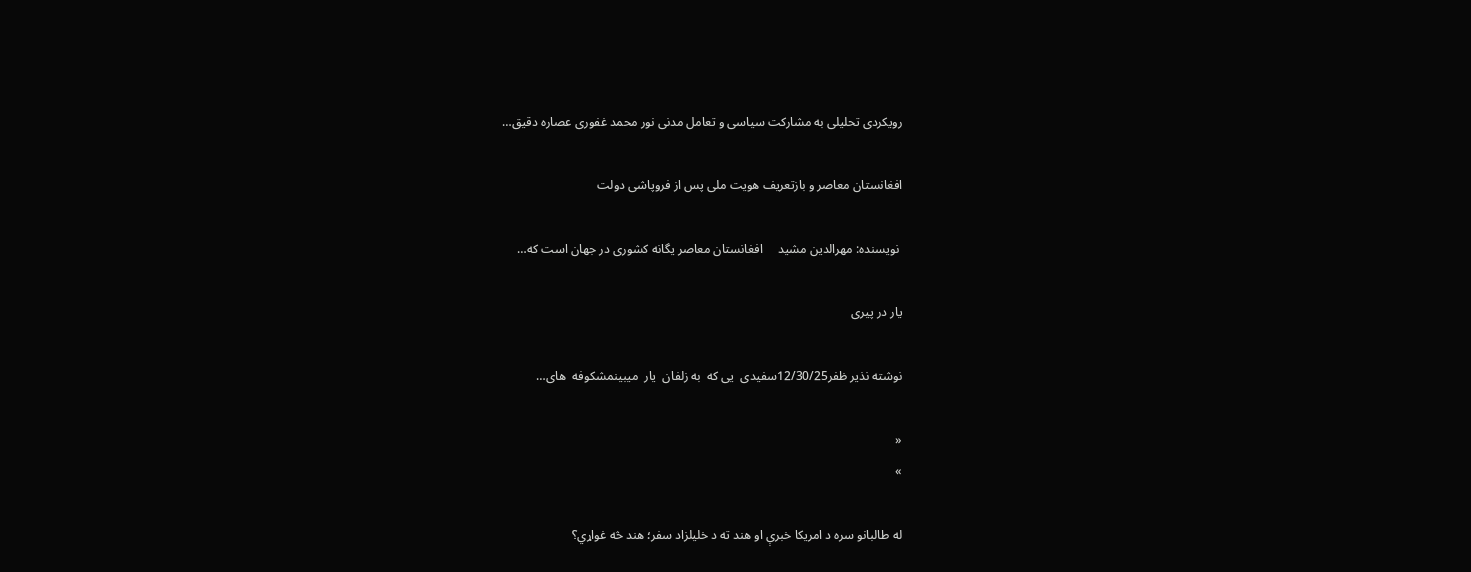رویکردی تحلیلی به مشارکت سیاسی و تعامل مدنی نور محمد غفوری عصاره دقیق…

افغانستان معاصر و بازتعریف هویت ملی پس از فروپاشی دولت

 نویسنده: مهرالدین مشید     افغانستان معاصر یگانه کشوری در جهان است که…

یار در پیری

نوشته نذیر ظفر12/30/25سفیدی  يى که  به زلفان  یار  میبینمشکوفه  هاى…

«
»

له طالبانو سره د امريکا خبرې او هند ته د خليلزاد سفر؛ هند څه غواړي؟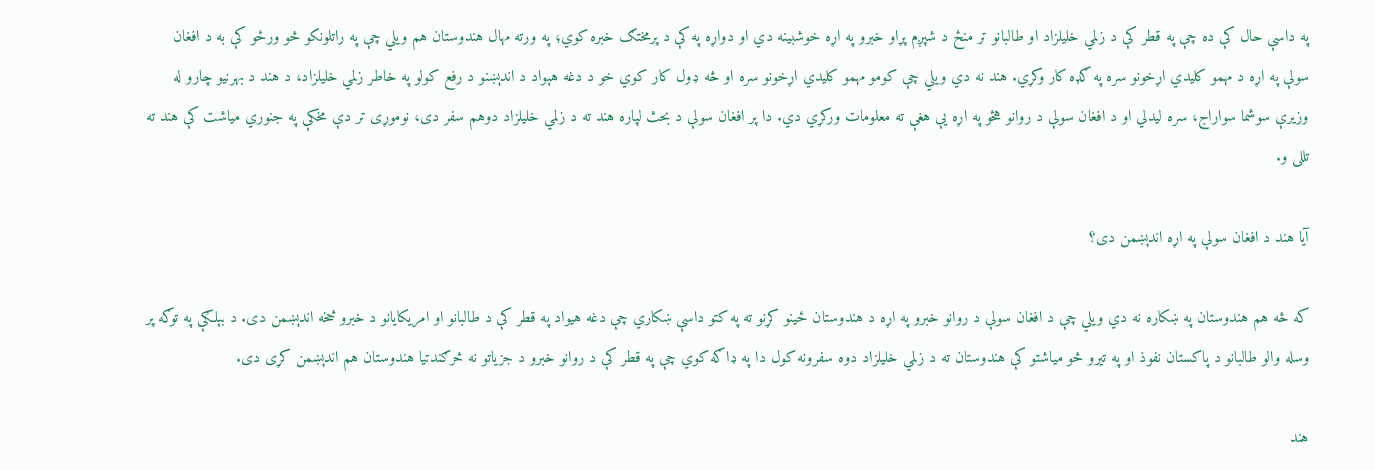په داسې حال کې ده چې په قطر کې د زلمي خليلزاد او طالبانو تر منځ د شپږم پړاو خبرو په اړه خوشبينه دي او دواړه په کې د پرمختګ خبره کوي؛ په ورته مهال هندوستان هم ويلي چې په راتلونکو څو ورځو کې به د افغان سولې په اړه د مهمو کلیدي اړخونو سره په ګډه کار وکړي. هند نه دي ويلي چې کومو مهمو کليدي اړخونو سره او څه ډول کار کوي خو د دغه هېواد د اندېښنو د رفع کولو په خاطر زلمي خلیلزاد، د هند د بهرنیو چارو له وزیرې سوشما سواراج، سره لیدلي او د افغان سولې د روانو هڅو په اړه یې هغې ته معلومات ورکړي دي. دا پر افغان سولې د بحث لپاره هند ته د زلمي خلیلزاد دوهم سفر دی، نوموړی تر دې مخکې په جنوري میاشت کې هند ته تللی و.

آیا هند د افغان سولې په اړه اندېښمن دی؟

که څه هم هندوستان په ښکاره نه دي ويلي چې د افغان سولې د روانو خبرو په اړه د هندوستان ځينو کړنو ته په کتو داسې ښکاري چې دغه هيواد په قطر کې د طالبانو او امريکايانو د خبرو څخه اندېښمن دی. د بېلګې په توګه پر وسله والو طالبانو د پاکستان نفوذ او په تيرو څو مياشتو کې هندوستان ته د زلمي خليلزاد دوه سفرونه کول دا په ډاګه کوي چې په قطر کې د روانو خبرو د جزياتو نه څرګندتيا هندوستان هم اندېښمن کړی دی.

هند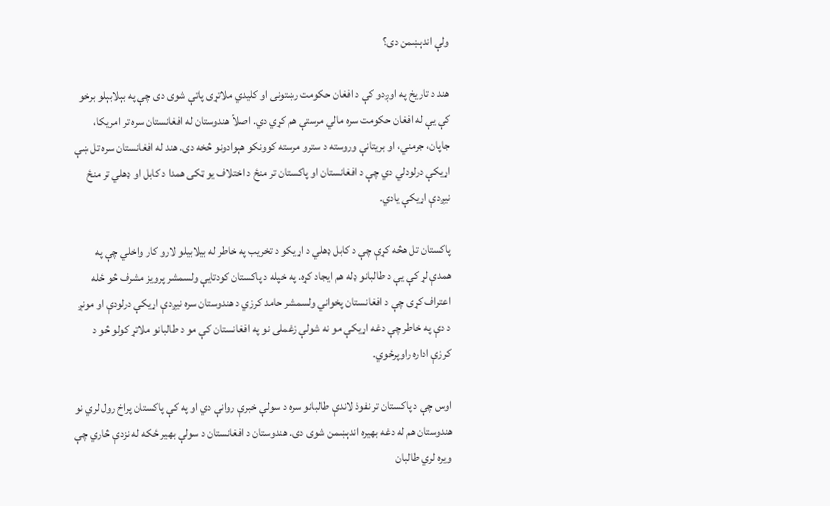ولې اندېښمن دی؟

هند د تاريخ په اوږدو کې د افغان حکومت رښتونی او کليدي ملاتړی پاتې شوی دی چې په بېلابېلو برخو کې يې له افغان حکومت سره مالي مرستې هم کړي دي. اصلاً هندوستان له افغانستان سره تر امریکا، جاپان، جرمني، او بریتانې وروسته د سترو مرسته کوونکو هېوادونو څخه دی. هند له افغانستان سره تل ښې اړيکې درلودلي دي چې د افغانستان او پاکستان تر منځ د اختلاف يو ټکی همدا د کابل او ډهلي تر منځ نيږدې اړيکې يادي.

پاکستان تل هڅه کړې چې د کابل ډهلي د اړیکو د تخريب په خاطر له بيلابيلو لارو کار واخلي چې په همدې لړ کې يې د طالبانو ډله هم ايجاد کړه. په خپله د پاکستان کودتايې ولسمشر پرويز مشرف څو ځله اعتراف کړی چې د افغانستان پخواني ولسمشر حامد کرزي د هندوستان سره نيږدې اړيکې درلودې او مونږ د دې په خاطر چې دغه اړيکې مو نه شولې زغملی نو په افغانستان کې مو د طالبانو ملاتړ کولو څو د کرزې اداره راوپرځوي.

اوس چې د پاکستان تر نفوذ لاندې طالبانو سره د سولې خبرې روانې دي او په کې پاکستان پراخ رول لري نو هندوستان هم له دغه بهيره اندېښمن شوی دی. هندوستان د افغانستان د سولې بهیر ځکه له نزدې څاري چې ویره لري طالبان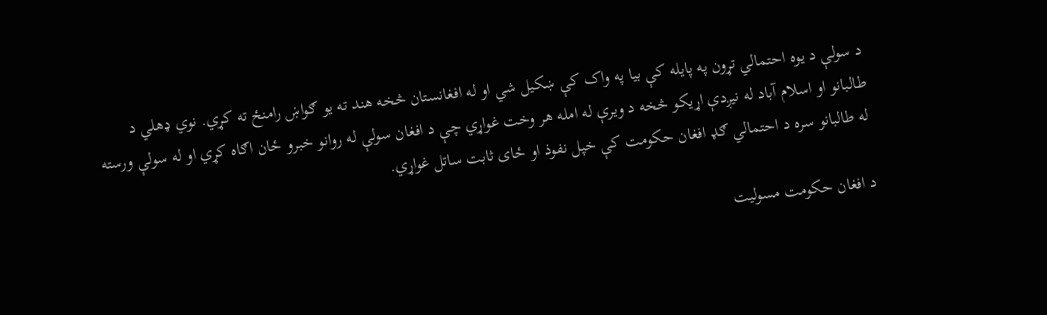د سولې د یوه احتمالي تړون په پایله کې بیا په واک کې ښکیل شي او له افغانستان څخه هند ته یو ګواښ رامنځ ته کړي. نوي ډهلي د طالبانو او اسلام آباد له نيږدې اړيکو څخه د ويرې له امله هر وخت غواړي چې د افغان سولې له روانو خبرو ځان اګاه کړي او له سولې ورسته له طالبانو سره د احتمالي ګډ افغان حکومت کې خپل نفوذ او ځای ثابت ساتل غواړي.

د افغان حکومت مسوليت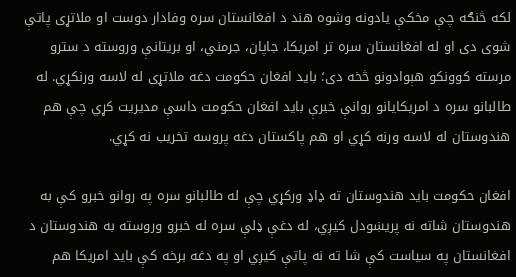لکه څنګه چې مخکې يادونه وشوه هند د افغانستان سره وفادار دوست او ملاتړی پاتې شوی دی او له افغانستان سره تر امریکا، جاپان، جرمني، او بریتانې وروسته د سترو مرسته کوونکو هېوادونو څخه دی؛ بايد افغان حکومت دغه ملاتړی له لاسه ورنکړي. له طالبانو سره د امريکايانو روانې خبرې بايد افغان حکومت داسې مديريت کړي چې هم هندوستان له لاسه ورنه کړي او هم پاکستان دغه پروسه تخريب نه کړي.

افغان حکومت بايد هندوستان ته ډاډ ورکړي چې له طالبانو سره په روانو خبرو کې به هندوستان شاته نه پريښودل کيږي، له دغې ډلې سره له خبرو وروسته به هندوستان د افغانستان په سياست کې شا ته نه پاتې کيږي او په دغه برخه کې بايد امريکا هم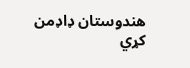هندوستان ډاډمن کړي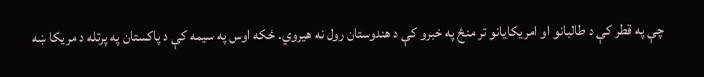چې په قطر کې د طالبانو او امریکایانو تر منځ په خبرو کې د هندوستان رول نه هیروي. ځکه اوس په سيمه کې د پاکستان په پرتله د مريکا ښه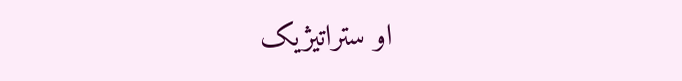او ستراتيژيک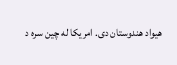هيواد هندوستان دی. امريکا له چين سره د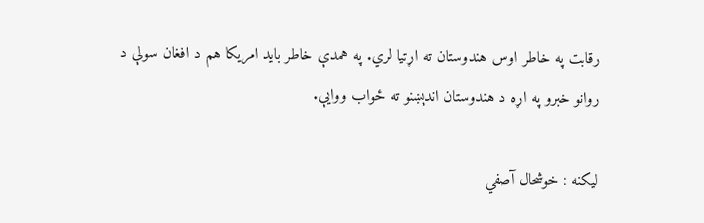رقابت په خاطر اوس هندوستان ته اړتيا لري. په همدې خاطر بايد امریکا هم د افغان سولې د روانو خبرو په اړه د هندوستان اندېښنو ته ځواب ووايې.

لیکنه : خوشحال آصفي